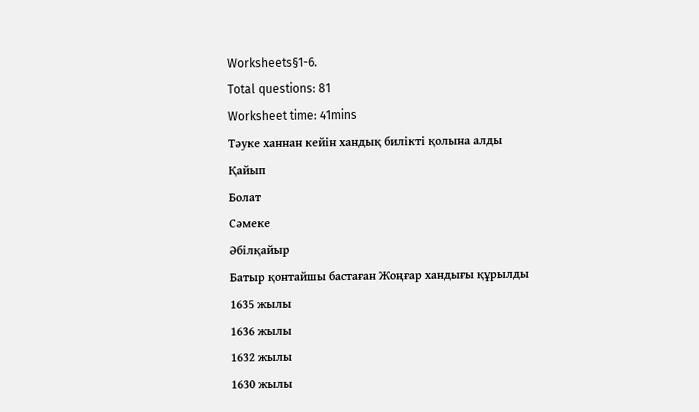Worksheets§1-6.
Total questions: 81
Worksheet time: 41mins
Тәуке ханнан кейін хандық билікті қолына алды
Қайып
Болат
Сәмеке
Әбілқайыр
Батыр қонтайшы бастаған Жоңғар хандығы құрылды
1635 жылы
1636 жылы
1632 жылы
1630 жылы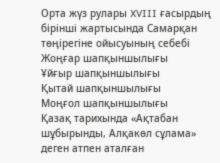Орта жүз рулары XVIII ғасырдың бірінші жартысында Самарқан төңірегіне ойысуының себебі
Жоңғар шапқыншылығы
Ұйғыр шапқыншылығы
Қытай шапқыншылығы
Моңғол шапқыншылығы
Қазақ тарихында «Ақтабан шұбырынды, Алқакөл сұлама» деген атпен аталған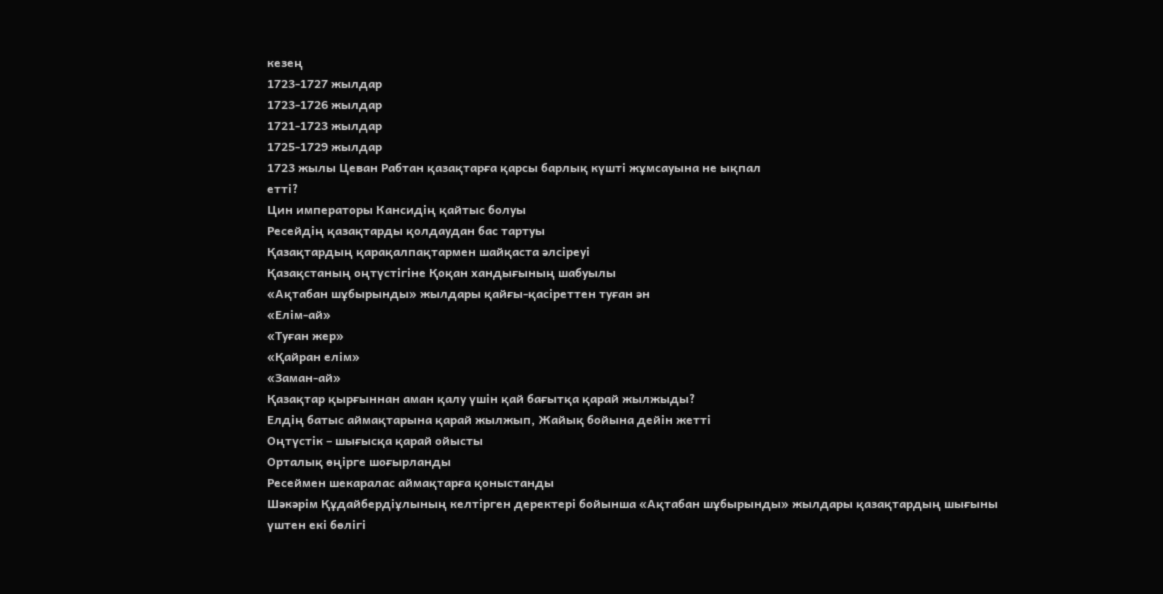кезең
1723-1727 жылдар
1723-1726 жылдар
1721-1723 жылдар
1725-1729 жылдар
1723 жылы Цеван Рабтан қазақтарға қарсы барлық күшті жұмсауына не ықпал
етті?
Цин императоры Кансидің қайтыс болуы
Ресейдің қазақтарды қолдаудан бас тартуы
Қазақтардың қарақалпақтармен шайқаста әлсіреуі
Қазақстаның оңтүстігіне Қоқан хандығының шабуылы
«Ақтабан шұбырынды» жылдары қайғы-қасіреттен туған ән
«Елім-ай»
«Туған жер»
«Қайран елім»
«Заман-ай»
Қазақтар қырғыннан аман қалу үшiн қай бағытқа қарай жылжыды?
Елдiң батыс аймақтарына қарай жылжып, Жайық бойына дейiн жетті
Оңтүстік – шығысқа қарай ойысты
Орталық өңірге шоғырланды
Ресеймен шекаралас аймақтарға қоныстанды
Шәкәрiм Құдайбердiұлының келтiрген деректерi бойынша «Ақтабан шұбырынды» жылдары қазақтардың шығыны
үштен екi бөлiгi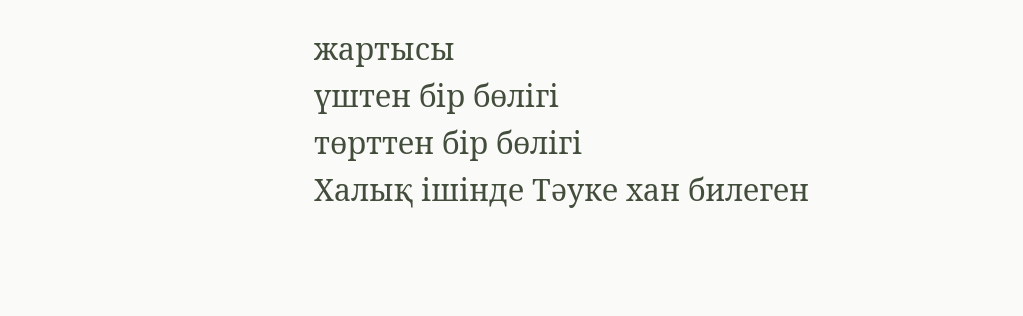жартысы
үштен бiр бөлiгi
төрттен бір бөлігі
Халық ішінде Тәуке хан билеген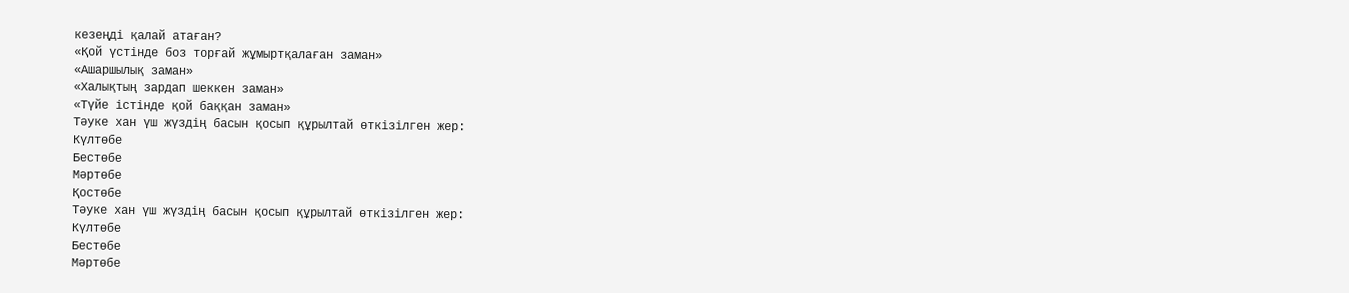кезеңді қалай атаған?
«Қой үстінде боз торғай жұмыртқалаған заман»
«Ашаршылық заман»
«Халықтың зардап шеккен заман»
«Түйе істінде қой баққан заман»
Тәуке хан үш жүздің басын қосып құрылтай өткізілген жер:
Күлтөбе
Бестөбе
Мәртөбе
Қостөбе
Тәуке хан үш жүздің басын қосып құрылтай өткізілген жер:
Күлтөбе
Бестөбе
Мәртөбе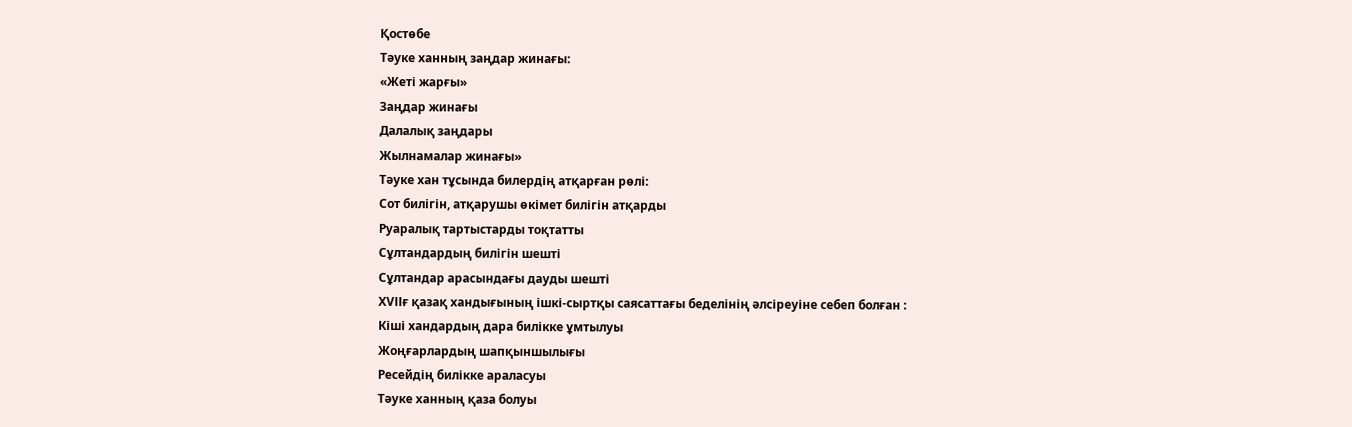Қостөбе
Тәуке ханның заңдар жинағы:
«Жеті жарғы»
Заңдар жинағы
Далалық заңдары
Жылнамалар жинағы»
Тәуке хан тұсында билердің атқарған рөлі:
Сот билігін, атқарушы өкімет билігін атқарды
Руаралық тартыстарды тоқтатты
Сұлтандардың билігін шешті
Сұлтандар арасындағы дауды шешті
ХVІІғ қазақ хандығының ішкі-сыртқы саясаттағы беделінің әлсіреуіне себеп болған :
Кіші хандардың дара билікке ұмтылуы
Жоңғарлардың шапқыншылығы
Ресейдің билікке араласуы
Тәуке ханның қаза болуы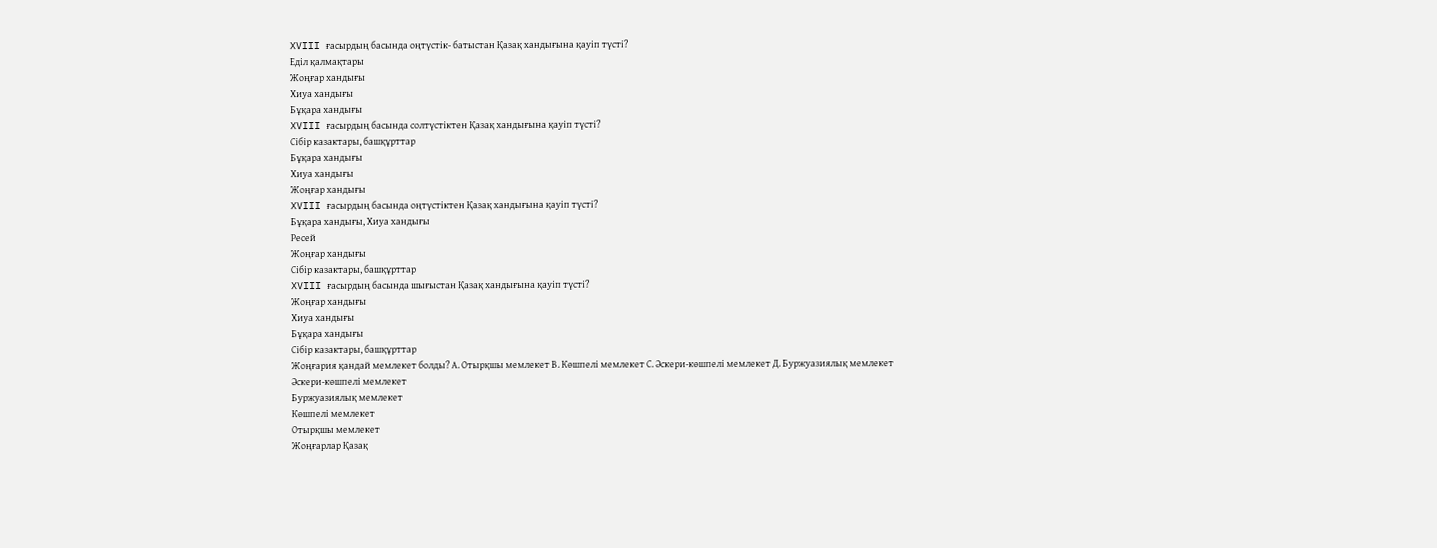XVIII ғасырдың басында оңтүстік- батыстан Қазақ хандығына қауіп түсті?
Еділ қалмақтары
Жоңғар хандығы
Хиуа хандығы
Бұқара хандығы
XVIII ғасырдың басында солтүстіктен Қазақ хандығына қауіп түсті?
Сібір казактары, башқұрттар
Бұқара хандығы
Хиуа хандығы
Жоңғар хандығы
XVIII ғасырдың басында оңтүстіктен Қазақ хандығына қауіп түсті?
Бұқара хандығы, Хиуа хандығы
Ресей
Жоңғар хандығы
Сібір казактары, башқұрттар
XVIII ғасырдың басында шығыстан Қазақ хандығына қауіп түсті?
Жоңғар хандығы
Хиуа хандығы
Бұқара хандығы
Сібір казактары, башқұрттар
Жоңғария қандай мемлекет болды? А. Отырқшы мемлекет В. Көшпелі мемлекет С. Әскери-көшпелі мемлекет Д. Буржуазиялық мемлекет
Әскери-көшпелі мемлекет
Буржуазиялық мемлекет
Көшпелі мемлекет
Отырқшы мемлекет
Жоңғарлар Қазақ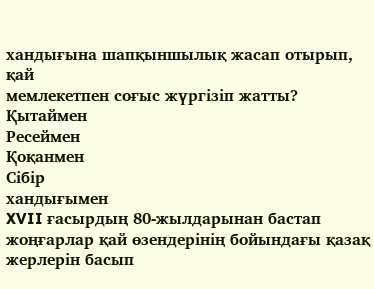хандығына шапқыншылық жасап отырып, қай
мемлекетпен соғыс жүргізіп жатты?
Қытаймен
Ресеймен
Қоқанмен
Сібір
хандығымен
XVII ғасырдың 80-жылдарынан бастап жоңғарлар қай өзендерінің бойындағы қазақ жерлерін басып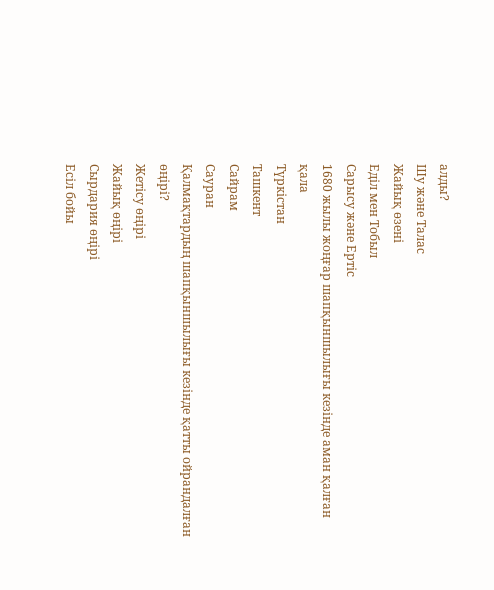алды?
Шу және Талас
Жайық өзені
Еділ мен Тобыл
Сарысу және Ертіс
1680 жылы жоңғар шапқыншылығы кезінде аман қалған қала
Түркістан
Ташкент
Сайрам
Сауран
Қалмақтардың шапқыншылығы кезінде қатты ойрандалған өңірі?
Жетісу өңірі
Жайық өңірі
Сырдария өңірі
Есіл бойы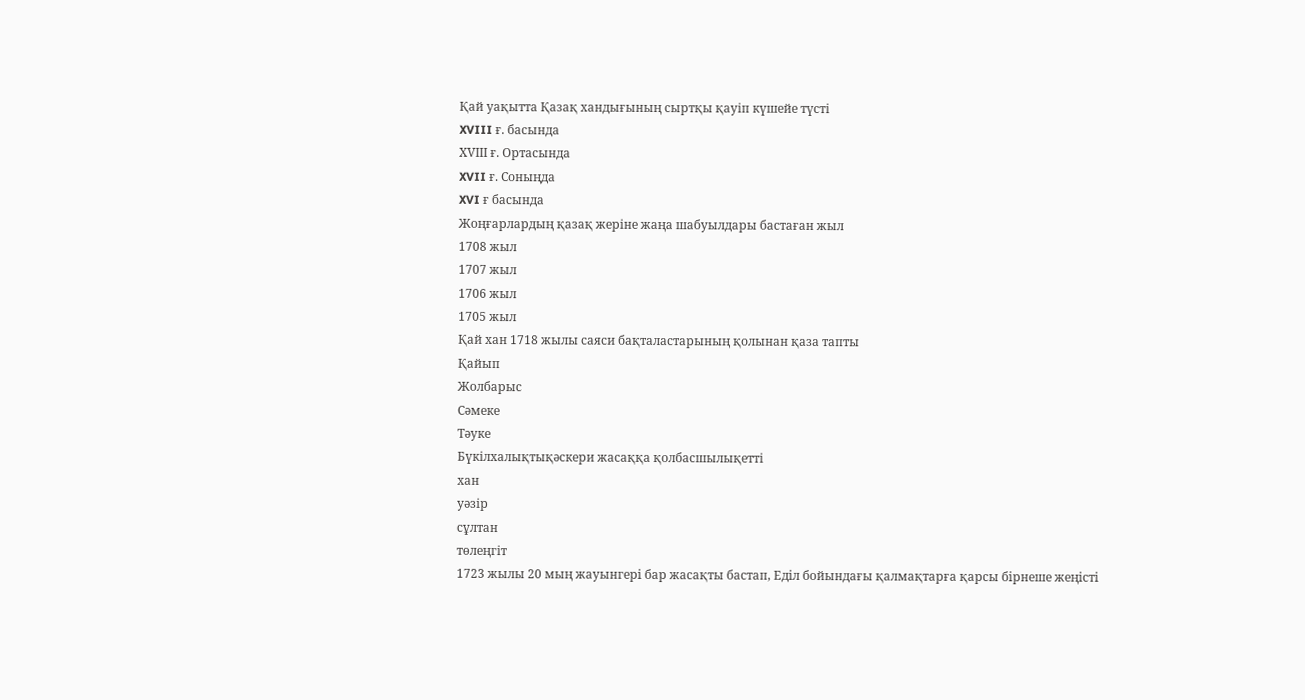Қай уақытта Қазақ хандығының сыртқы қауіп күшейе түсті
XVIII ғ. басында
XVІІІ ғ. Ортасында
XVII ғ. Соныңда
XVI ғ басында
Жоңғарлардың қазақ жеріне жаңа шабуылдары бастаған жыл
1708 жыл
1707 жыл
1706 жыл
1705 жыл
Қай хан 1718 жылы саяси бақталастарының қолынан қаза тапты
Қайып
Жолбарыс
Сәмеке
Тәуке
Бүкілхалықтықәскери жасаққа қолбасшылықетті
хан
уәзір
сұлтан
төлеңгіт
1723 жылы 20 мың жауынгерi бар жасақты бастап, Едiл бойындағы қалмақтарға қарсы бiрнеше жеңiстi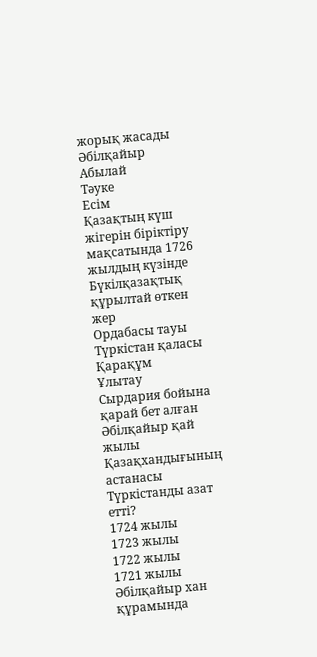жорық жасады
Әбілқайыр
Абылай
Тәуке
Есім
Қазақтың күш жігерін біріктіру мақсатында 1726 жылдың күзінде Бүкілқазақтық құрылтай өткен жер
Ордабасы тауы
Түркістан қаласы
Қарақұм
Ұлытау
Сырдария бойына қарай бет алған Әбілқайыр қай жылы Қазақхандығының астанасы Түркістанды азат етті?
1724 жылы
1723 жылы
1722 жылы
1721 жылы
Әбiлқайыр хан құрамында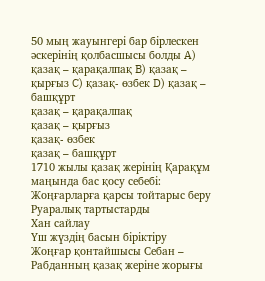50 мың жауынгерi бар бiрлескен әскерiнiң қолбасшысы болды A) қазақ – қарақалпақ B) қазақ – қырғыз C) қазақ- өзбек D) қазақ – башқұрт
қазақ – қарақалпақ
қазақ – қырғыз
қазақ- өзбек
қазақ – башқұрт
1710 жылы қазақ жерінің Қарақұм маңында бас қосу себебі:
Жоңғарларға қарсы тойтарыс беру
Руаралық тартыстарды
Хан сайлау
Үш жүздің басын біріктіру
Жоңғар қонтайшысы Себан – Рабданның қазақ жеріне жорығы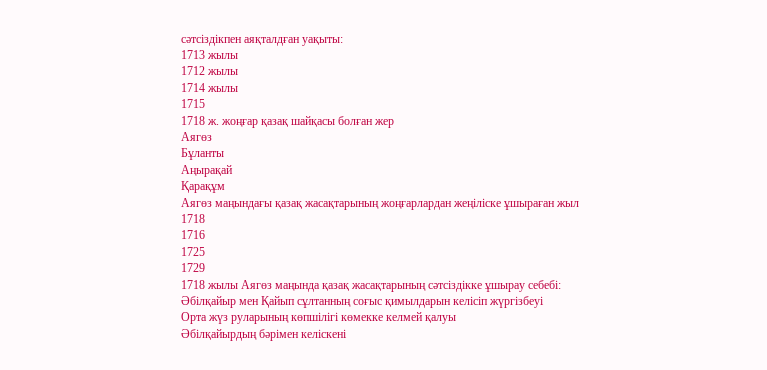сәтсіздікпен аяқталдған уақыты:
1713 жылы
1712 жылы
1714 жылы
1715
1718 ж. жоңғар қазақ шайқасы болған жер
Аягөз
Бұланты
Аңырақай
Қарақұм
Аягөз маңындағы қазақ жасақтарының жоңғарлардан жеңіліске ұшыраған жыл
1718
1716
1725
1729
1718 жылы Аягөз маңында қазақ жасақтарының сәтсіздікке ұшырау себебі:
Әбілқайыр мен Қайып сұлтанның соғыс қимылдарын келісіп жүргізбеуі
Орта жүз руларының көпшілігі көмекке келмей қалуы
Әбілқайырдың бәрімен келіскені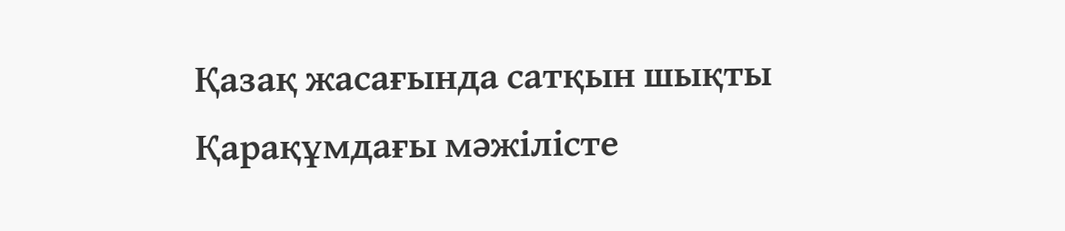Қазақ жасағында сатқын шықты
Қарақұмдағы мәжілісте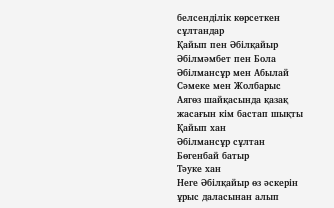белсенділік көрсеткен сұлтандар
Қайып пен Әбілқайыр
Әбілмәмбет пен Бола
Әбілмансұр мен Абылай
Сәмеке мен Жолбарыс
Аягөз шайқасында қазақ жасағын кім бастап шықты
Қайып хан
Әбілмансұр сұлтан
Бөгенбай батыр
Тәуке хан
Неге Әбілқайыр өз әскерін ұрыс даласынан алып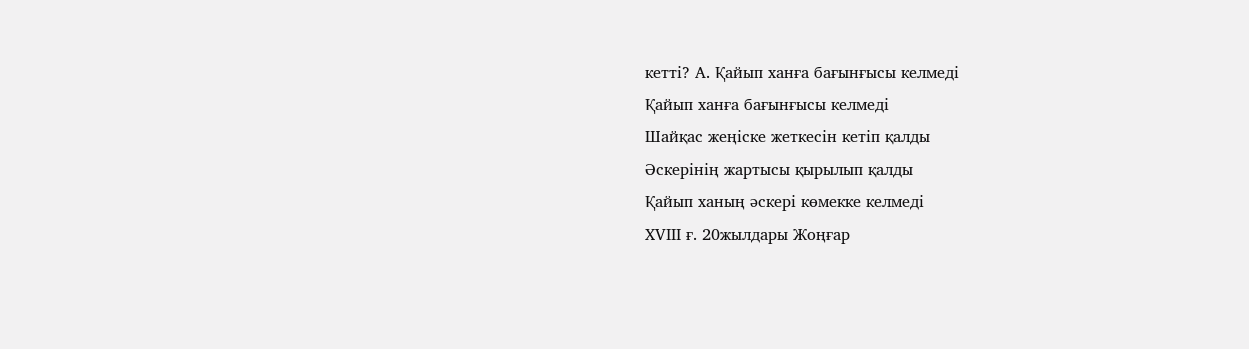кетті? А. Қайып ханға бағынғысы келмеді
Қайып ханға бағынғысы келмеді
Шайқас жеңіске жеткесін кетіп қалды
Әскерінің жартысы қырылып қалды
Қайып ханың әскері көмекке келмеді
ХVІІІ ғ. 20жылдары Жоңғар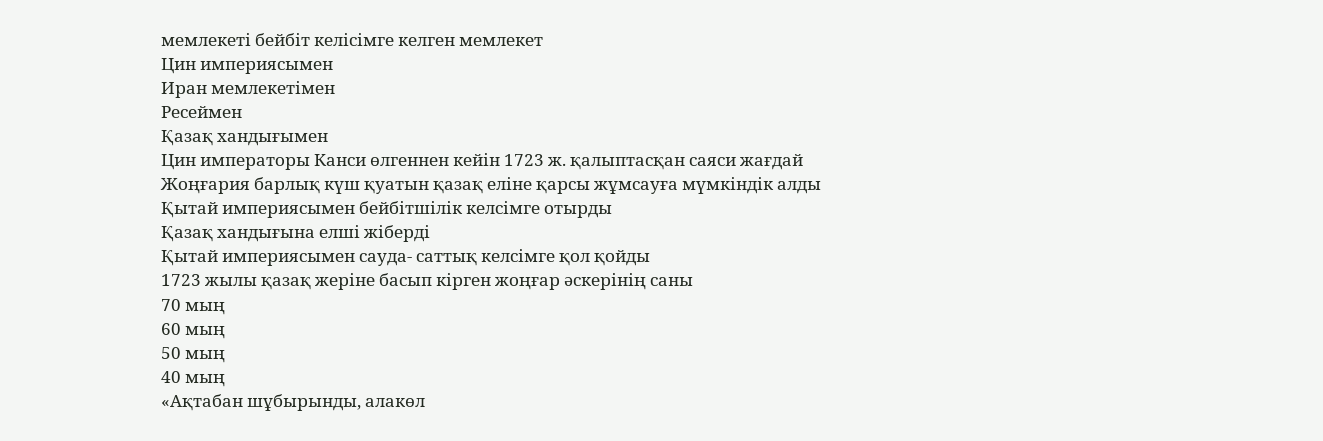мемлекеті бейбіт келісімге келген мемлекет
Цин империясымен
Иран мемлекетімен
Ресеймен
Қазақ хандығымен
Цин императоры Канси өлгеннен кейін 1723 ж. қалыптасқан саяси жағдай
Жоңғария барлық күш қуатын қазақ еліне қарсы жұмсауға мүмкіндік алды
Қытай империясымен бейбітшілік келсімге отырды
Қазақ хандығына елші жіберді
Қытай империясымен сауда- саттық келсімге қол қойды
1723 жылы қазақ жеріне басып кірген жоңғар әскерінің саны
70 мың
60 мың
50 мың
40 мың
«Ақтабан шұбырынды, алакөл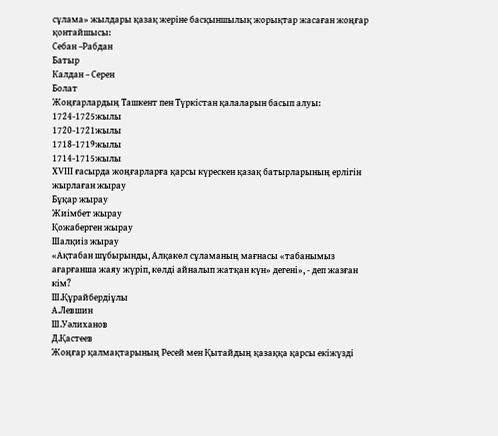сұлама» жылдары қазақ жеріне басқыншылық жорықтар жасаған жоңғар қонтайшысы:
Себан –Рабдан
Батыр
Калдан – Cерен
Болат
Жоңғарлардың Ташкент пен Түркістан қалаларын басып алуы:
1724-1725жылы
1720-1721жылы
1718-1719жылы
1714-1715жылы
ХVІІІ ғасырда жоңғарларға қарсы күрескен қазақ батырларының ерлігін жырлаған жырау
Бұқар жырау
Жиімбет жырау
Қожаберген жырау
Шалқиіз жырау
«Ақтабан шұбырынды, Алқакөл сұламаның мағнасы «табанымыз ағарғанша жаяу жүріп, көлді айналып жатқан күн» дегені», - деп жазған кім?
Ш.Құрайбердіұлы
А.Левшин
Ш.Уәлиханов
Д.Қастеев
Жоңғар қалмақтарының Ресей мен Қытайдың қазаққа қарсы екіжүзді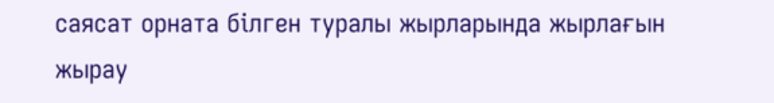саясат орната білген туралы жырларында жырлағын жырау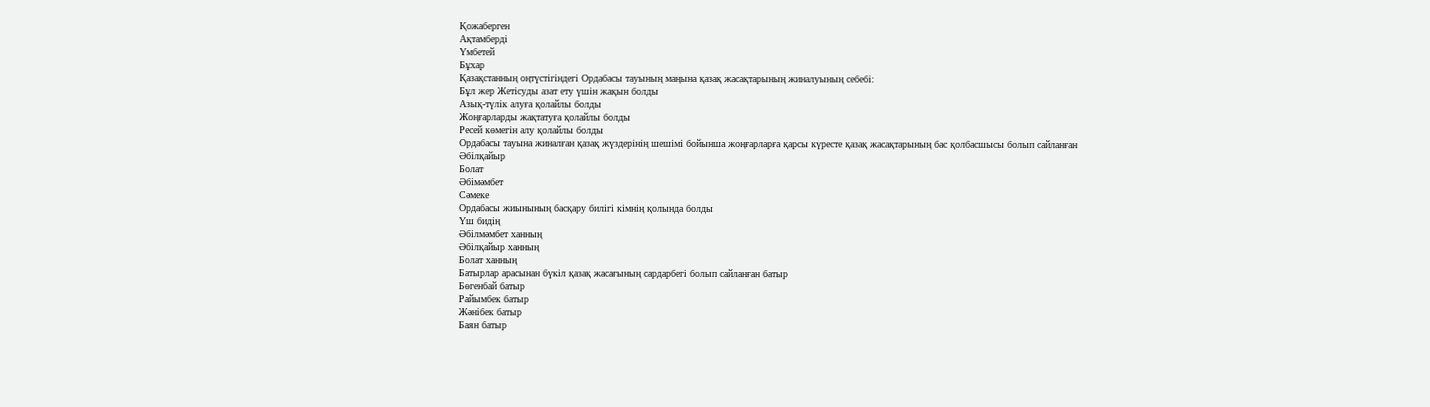Қожаберген
Ақтамберді
Үмбетей
Бұхар
Қазақстанның оңтүстігіндегі Ордабасы тауының маңына қазақ жасақтарының жиналуының себебі:
Бұл жер Жетісуды азат ету үшін жақын болды
Азық-түлік алуға қолайлы болды
Жоңғарларды жақтатуға қолайлы болды
Ресей көмегін алу қолайлы болды
Ордабасы тауына жиналған қазақ жүздерінің шешімі бойынша жоңғарларға қарсы күресте қазақ жасақтарының бас қолбасшысы болып сайланған
Әбілқайыр
Болат
Әбімәмбет
Сәмеке
Ордабасы жиынының басқару билігі кімнің қолында болды
Үш бидің
Әбілмәмбет ханның
Әбілқайыр ханның
Болат ханның
Батырлар арасынан бүкіл қазақ жасағының сардарбегі болып сайланған батыр
Бөгенбай батыр
Райымбек батыр
Жәнібек батыр
Баян батыр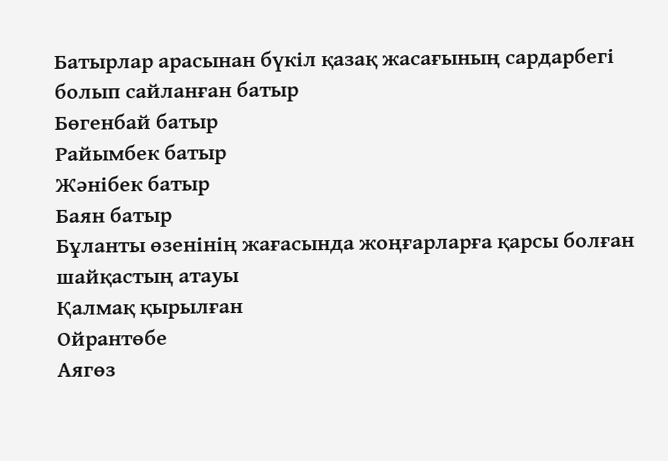Батырлар арасынан бүкіл қазақ жасағының сардарбегі болып сайланған батыр
Бөгенбай батыр
Райымбек батыр
Жәнібек батыр
Баян батыр
Бұланты өзенінің жағасында жоңғарларға қарсы болған шайқастың атауы
Қалмақ қырылған
Ойрантөбе
Аягөз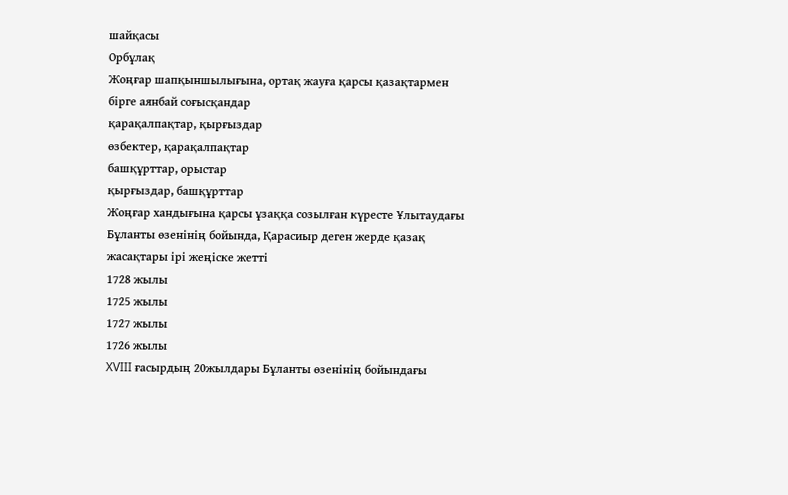шайқасы
Орбұлақ
Жоңғар шапқыншылығына, ортақ жауға қарсы қазақтармен бірге аянбай соғысқандар
қарақалпақтар, қырғыздар
өзбектер, қарақалпақтар
башқұрттар, орыстар
қырғыздар, башқұрттар
Жоңғар хандығына қарсы ұзаққа созылған күресте Ұлытаудағы Бұланты өзенінің бойында, Қарасиыр деген жерде қазақ жасақтары ірі жеңіске жетті
1728 жылы
1725 жылы
1727 жылы
1726 жылы
XVIII ғасырдың 20жылдары Бұланты өзенінің бойындағы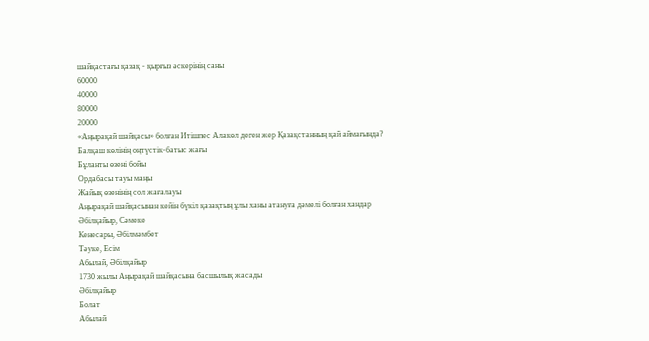шайқастағы қазақ - қырғыз әскерінің саны
60000
40000
80000
20000
«Аңырақай шайқасы» болған Итішпес Алакөл деген жер Қазақстанның қай аймағында?
Балқаш көлiнiң оңтүстiк-батыс жағы
Бұланты өзені бойы
Ордабасы тауы маңы
Жайық өзенінің сол жағалауы
Аңырақай шайқасынан кейін бүкіл қазақтың ұлы ханы атануға дәмелі болған хандар
Әбілқайыр, Сәмеке
Кенесары, Әбілмәмбет
Тәуке, Есім
Абылай, Әбілқайыр
1730 жылы Аңырақай шайқасына басшылық жасады
Әбілқайыр
Болат
Абылай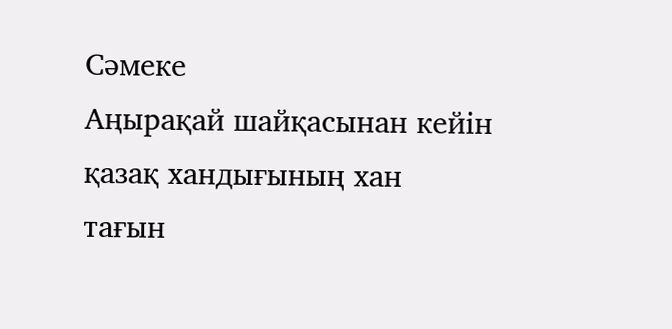Сәмеке
Аңырақай шайқасынан кейін қазақ хандығының хан тағын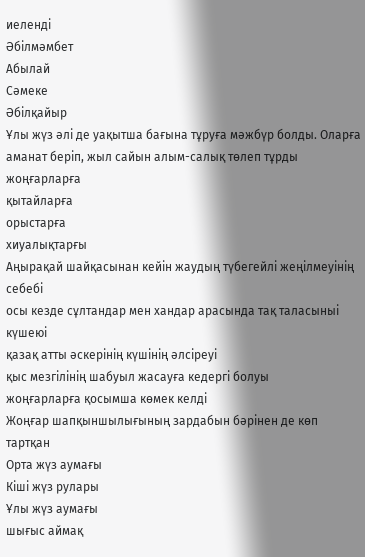иеленді
Әбілмәмбет
Абылай
Сәмеке
Әбілқайыр
Ұлы жүз әлi де уақытша бағына тұруға мәжбүр болды. Оларға аманат берiп, жыл сайын алым-салық төлеп тұрды
жоңғарларға
қытайларға
орыстарға
хиуалықтарғы
Аңырақай шайқасынан кейiн жаудың түбегейлi жеңілмеуінің себебі
осы кезде сұлтандар мен хандар арасында тақ таласыныі күшеюі
қазақ атты әскерінің күшінің әлсіреуі
қыс мезгілінің шабуыл жасауға кедергі болуы
жоңғарларға қосымша көмек келді
Жоңғар шапқыншылығының зардабын бәрiнен де көп тартқан
Орта жүз аумағы
Кіші жүз рулары
Ұлы жүз аумағы
шығыс аймақ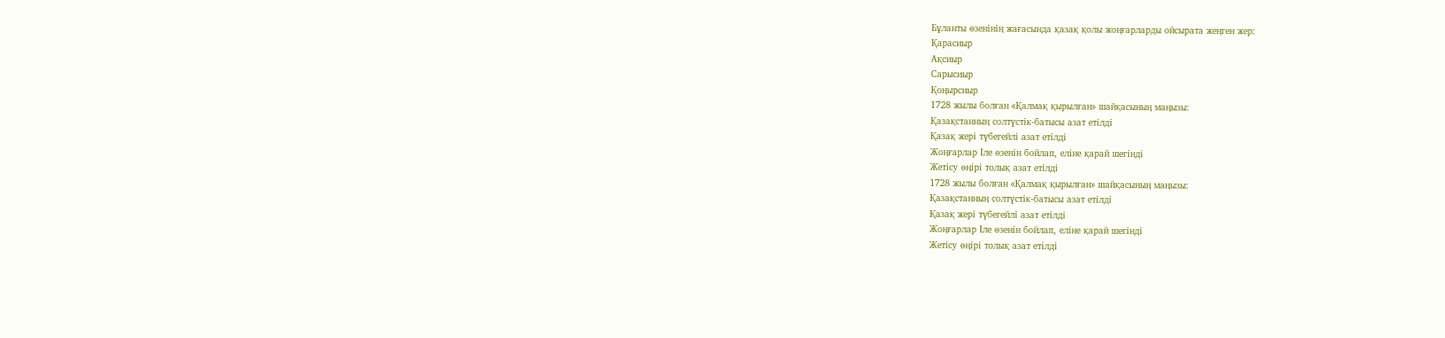Бұланты өзенінің жағасында қазақ қолы жоңғарларды ойсырата жеңген жер:
Қарасиыр
Ақсиыр
Сарысиыр
Қоңырсиыр
1728 жылы болған «Қалмақ қырылған» шайқасының маңызы:
Қазақстанның солтүстік-батысы азат етілді
Қазақ жері түбегейлі азат етілді
Жоңғарлар Іле өзенін бойлап, еліне қарай шегінді
Жетісу өңірі толық азат етілді
1728 жылы болған «Қалмақ қырылған» шайқасының маңызы:
Қазақстанның солтүстік-батысы азат етілді
Қазақ жері түбегейлі азат етілді
Жоңғарлар Іле өзенін бойлап, еліне қарай шегінді
Жетісу өңірі толық азат етілді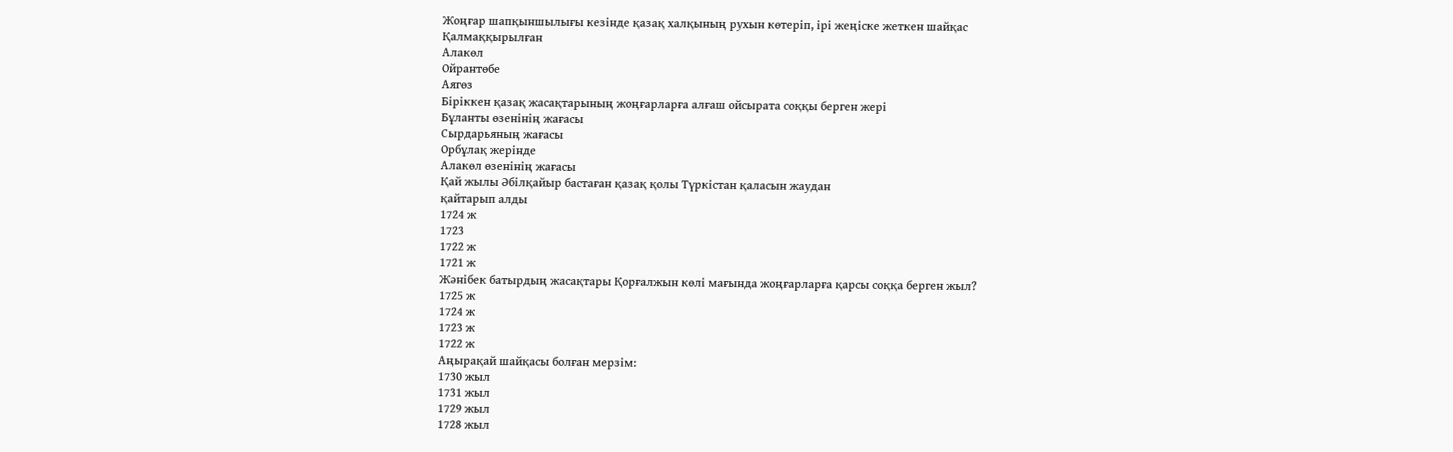Жоңғар шапқыншылығы кезінде қазақ халқының рухын көтеріп, ірі жеңіске жеткен шайқас
Қалмаққырылған
Алакөл
Ойрантөбе
Аягөз
Біріккен қазақ жасақтарының жоңғарларға алғаш ойсырата соққы берген жері
Бұланты өзенінің жағасы
Сырдарьяның жағасы
Орбұлақ жерінде
Алакөл өзенінің жағасы
Қай жылы Әбілқайыр бастаған қазақ қолы Түркістан қаласын жаудан
қайтарып алды
1724 ж
1723
1722 ж
1721 ж
Жәнібек батырдың жасақтары Қорғалжын көлі мағында жоңғарларға қарсы соққа берген жыл?
1725 ж
1724 ж
1723 ж
1722 ж
Аңырақай шайқасы болған мерзім:
1730 жыл
1731 жыл
1729 жыл
1728 жыл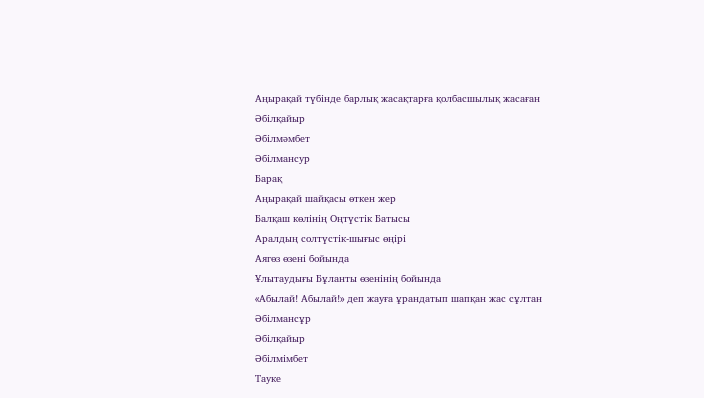Аңырақай түбінде барлық жасақтарға қолбасшылық жасаған
Әбілқайыр
Әбілмәмбет
Әбілмансур
Барақ
Аңырақай шайқасы өткен жер
Балқаш көлінің Оңтүстік Батысы
Аралдың солтүстік-шығыс өңірі
Аягөз өзені бойында
Ұлытаудығы Бұланты өзенінің бойында
«Абылай! Абылай!» деп жауға ұрандатып шапқан жас сұлтан
Әбілмансұр
Әбілқайыр
Әбілмімбет
Тауке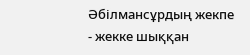Әбілмансұрдың жекпе - жекке шыққан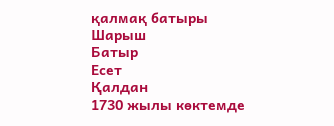қалмақ батыры
Шарыш
Батыр
Есет
Қалдан
1730 жылы көктемде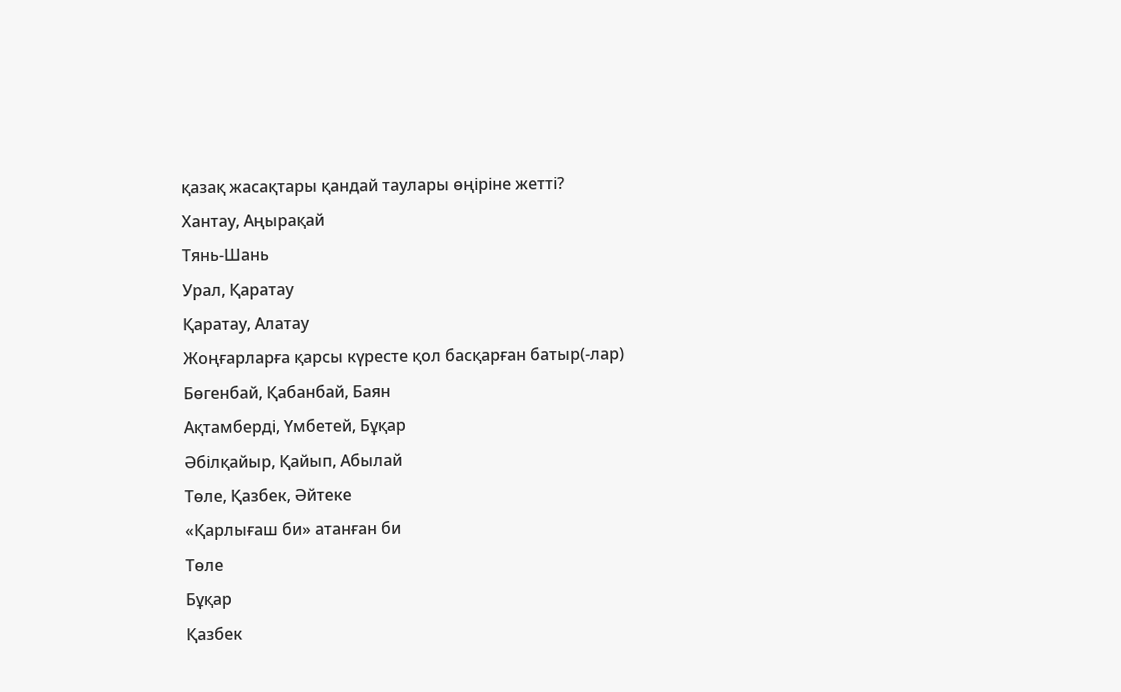қазақ жасақтары қандай таулары өңіріне жетті?
Хантау, Аңырақай
Тянь-Шань
Урал, Қаратау
Қаратау, Алатау
Жоңғарларға қарсы күресте қол басқарған батыр(-лар)
Бөгенбай, Қабанбай, Баян
Ақтамберді, Үмбетей, Бұқар
Әбілқайыр, Қайып, Абылай
Төле, Қазбек, Әйтеке
«Қарлығаш би» атанған би
Төле
Бұқар
Қазбек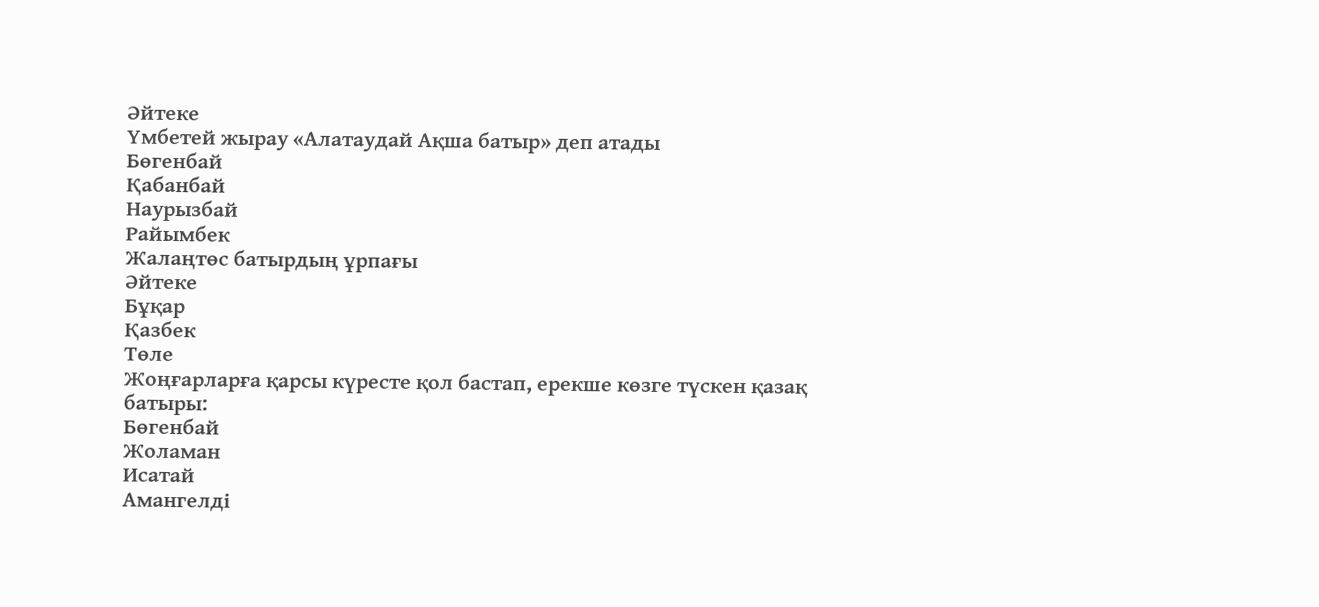Әйтеке
Үмбетей жырау «Алатаудай Ақша батыр» деп атады
Бөгенбай
Қабанбай
Наурызбай
Райымбек
Жалаңтөс батырдың ұрпағы
Әйтеке
Бұқар
Қазбек
Төле
Жоңғарларға қарсы күресте қол бастап, ерекше көзге түскен қазақ батыры:
Бөгенбай
Жоламан
Исатай
Амангелді